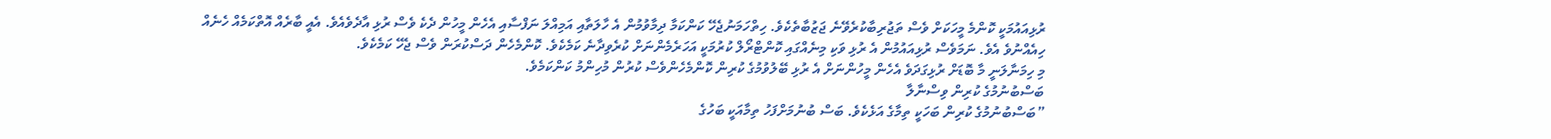ރުޅިއައުމަކީ ކޮންމެ މީހަކަށް ވެސް ތަޖުރިބާކުރެވޭނެ ޖަޒުބާތެކެވެ. ހިތްހަމަނުޖެހޭ ކަންކަމާ ދިމާވުމުން އެ ހާލަތާއި އަމިއްލަ ނަފްސާއި އެހެން މީހުން ދެކެ ވެސް ރުޅި އާދެވެއެވެ. އެއީ ބާރެއް އޮތްކަމެއް ހެނެއް ހިއެއްނުވެ އެވެ. ނަމަވެސް ރުޅިއައުމުން އެ ރުޅި ވަކި މިނެއްގައި ކޮންޓްރޯލް ކުރުމަކީ އަހަރެމެންނަށް ކުރެވިދާނެ ކަމެކެވެ. ކޮންމެހެން ދަސްކުރަން ވެސް ޖެހޭ ކަމެކެވެ.
މި ހިމަނާލަނީ މާ ބޮޑަށް ރުޅިގަދަވެ އެހެން މީހުންނަށް އެ ރުޅި ބޭލުވުމުގެ ކުރިން ކޮންމެހެންވެސް ކުރުން މުހިންމު ކަންކަމެވެ.
ބަސްބުނުމުގެ ކުރިން ވިސްނާލާ
”ބަސްބުނުމުގެ ކުރިން ބަހަކީ ތިމާގެ އަޅެކެވެ. ބަސް ބުނުމަށްފަހު ތިމާއަކީ ބަހުގެ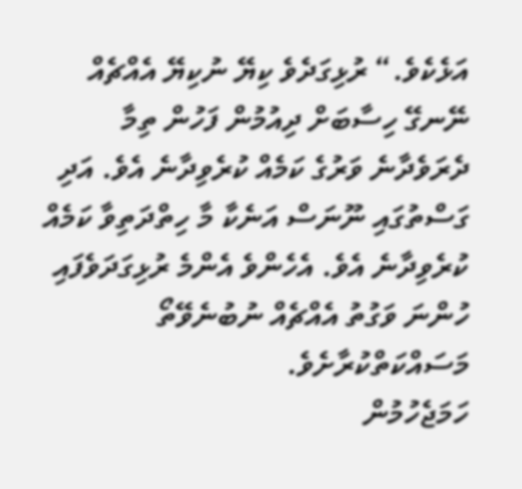އަޅެކެވެ.“ ރުޅިގަދެވެ ކިޔޭ ނުކިޔޭ އެއްޗެއް ނޭނގޭ ހިސާބަށް ދިއުމުން ފަހުން ތިމާ ދެރަވެދާނެ ވަރުގެ ކަމެއް ކުރެވިދާނެ އެވެ. އަދި ގަސްތުގައި ނޫނަސް އަނެކާ މާ ހިތްދަތިވާ ކަމެއް ކުރެވިދާނެ އެވެ. އެހެންވެ އެންމެ ރުޅިގަދަވެފައި ހުންނަ ވަގުތު އެއްޗެއް ނުބުނެވޭތޯ މަސައްކަތްކުރާށެވެ.
ހަމަޖެހުމުން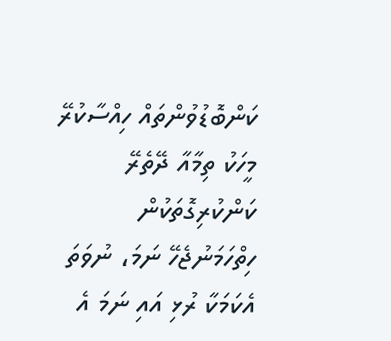ކަންބޮޑުވުންތައް ހިއްސާކުރޭ
މީހަކު ތިމާއާ ދޭތެރޭ ކަންކުރިގޮތަކުން ހިތްހަމަނުޖެހޭ ނަމަ، ނުވަތަ އެކަމަކާ ރުޅި އައި ނަމަ އެ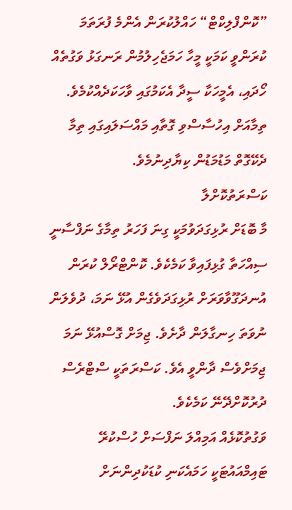”ކޮންފްލިކްޓް“ ހައްލުކުރަން އެންމެ ފުރަތަމަ ކުރަންވީ ކަމަކީ މީހާ ހަމަޖެހިލުމުން ރަނގަޅު ވަގުތެއް ހޯދައި، އެމީހަކާ ސީދާ އެކަމުގައި ވާހަކަދެއްކުމެވެ. ތިމާއަށް އިހުސާސްވި ގޮތާއި މައްސަލައިގައި ތިމާ ދެކޭގޮތް މަޑުމަޑުން ކިޔާދިނުމެވެ.
ކަސްރަތުކޮށްލާ
މާ ބޮޑަށް ރުޅިގަދަވުމަކީ ގިނަ ފަހަރު ތިމާގެ ނަފްސާނީ ސިއްހަތާ ގުޅިފައިވާ ކަމެކެވެ. ކޮންޓްރޯލް ކުރަން އުނދަގޫވާވަރަށް ރުޅިގަދަވެގެން އުޅޭ ނަމަ، ދުވެލަން ނުވަތަ ހިނގާލަން ދާށެވެ. ޖިމަށް ގޮސްއުޅޭ ނަމަ ޖިމަށްވެސް ދާންވީ އެވެ. ކަސްރަތަކީ ސްޓްރެސް ދުރުކޮށްދޭނޭ ކަމެކެވެ.
ވަގުތުކޮޅެއް އަމިއްލަ ނަފްސަށް ހުސްކުރޭ
ޓައިމްއައުޓަކީ ހަމައެކަނި ކުޑަކުދިންނަށް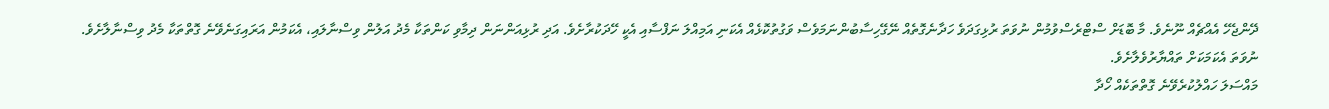ދޭންޖެހޭ އެއްޗެއް ނޫނެވެ. މާ ބޮޑަށް ސްޓްރެސްވުމުން ނުވަތަ ރުޅިގަދަވެ ހަދާނެގޮތެއް ނޭގޭހިސާބުންނަމަވެސް ވަގުތުކޮޅެއް އެކަނި އަމިއްލަ ނަފްސާއި އެކީ ހޭދަކުރާށެވެ. އަދި ރުޅިއަންނަން ދިމާވި ކަންތަކާ މެދު އަލުން ވިސްނާލައި، އެކަމުން އަރައިގަނެވޭނެ ގޮތްތަކާ މެދު ވިސްނާލާށެވެ. ނުވަތަ އެކަމަކަށް ތައްޔާރުވެލާށެވެ.
މައްސަލަ ހައްލުކުރެވޭނެ ގޮތްތަކެއް ހޯދާ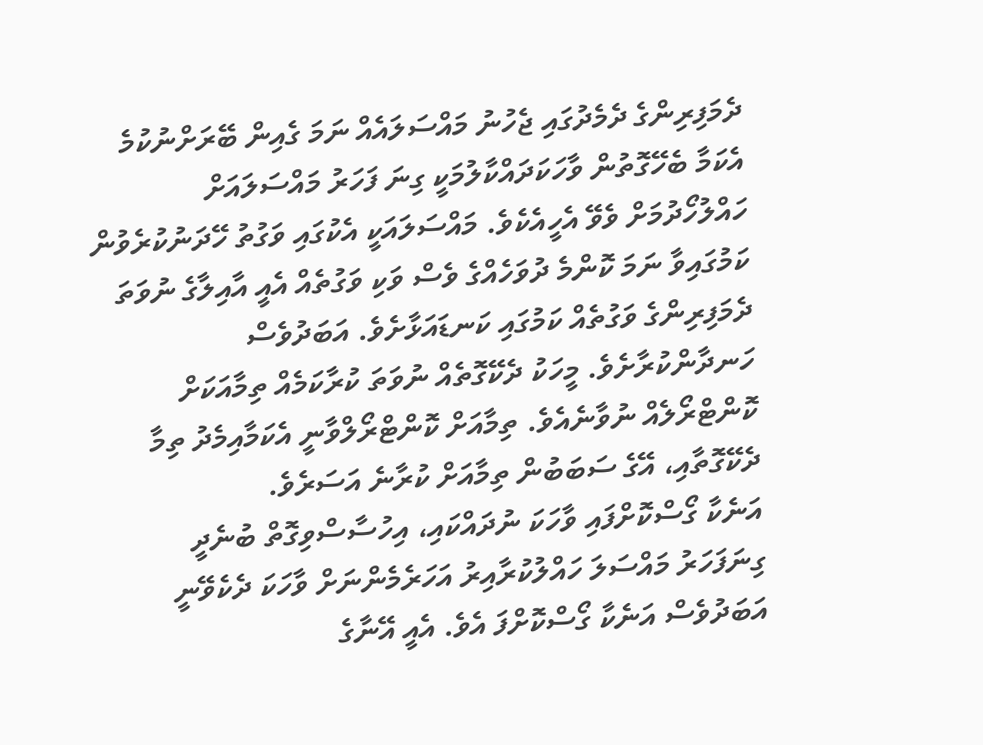ދެމަފިރިންގެ ދެމެދުގައި ޖެހުނު މައްސަލައެއް ނަމަ ގެއިން ބޭރަށްނުކުމެ އެކަމާ ބެހޭގޮތުން ވާހަކަދައްކާލުމަކީ ގިނަ ފަހަރު މައްސަލައަށް ހައްލުހޯދުމަށް ވެވޭ އެހީއެކެވެ. މައްސަލައަކީ އެކުގައި ވަގުތު ހޭދަނުކުރެވުން ކަމުގައިވާ ނަމަ ކޮންމެ ދުވަހެއްގެ ވެސް ވަކި ވަގުތެއް އެއީ އާއިލާގެ ނުވަތަ ދެމަފިރިންގެ ވަގުތެއް ކަމުގައި ކަނޑައަޅާށެވެ. އަބަދުވެސް ހަނދާންކުރާށެވެ. މީހަކު ދެކޭގޮތެއް ނުވަތަ ކުރާކަމެއް ތިމާއަކަށް ކޮންޓްރޯލެއް ނުވާނެއެވެ. ތިމާއަށް ކޮންޓްރޯލްވާނީ އެކަމާއިމެދު ތިމާ ދެކޭގޮތާއި، އޭގެ ސަބަބުން ތިމާއަށް ކުރާނެ އަސަރެވެ.
އަނެކާ ގޯސްކޮށްފައި ވާހަކަ ނުދައްކައި، އިހުސާސްވިގޮތް ބުނެދީ
ގިނަފަހަރު މައްސަލަ ހައްލުކުރާއިރު އަހަރެމެންނަށް ވާހަކަ ދެކެވޭނީ އަބަދުވެސް އަނެކާ ގޯސްކޮށްފަ އެވެ. އެއީ އޭނާގެ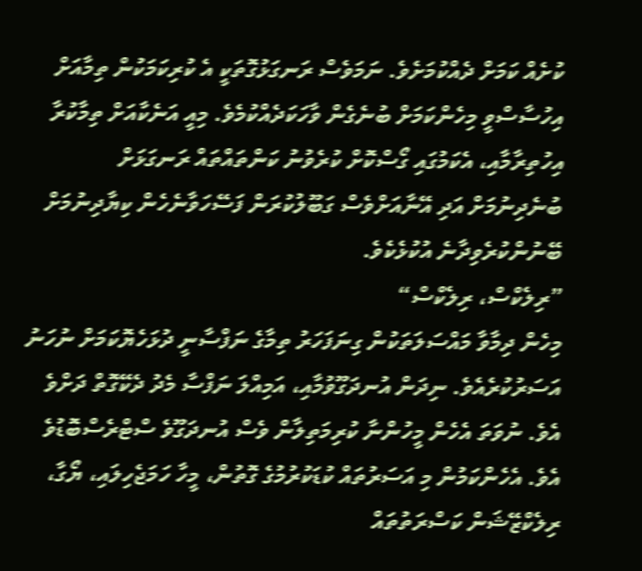ކުށެއް ކަމަށް ދެއްކުމަށެވެ. ނަމަވެސް ރަނގަޅުގޮތަކީ އެ ކުރިކަމަކުން ތިމާއަށް އިހުސާސްވީ މިހެންކަމަށް ބުނެގެން ވާހަކަދެއްކުމެވެ. މިއީ އަނެކާއަށް ތިމާކުރާ އިހުތިރާމާއި، އެކަމުގައި ގޯސްކޮށް ކުރެވުނު ކަންތައްތައް ރަނގަޅަށް ބުނެދިނުމަށް އަދި އޭނާއަށްވެސް ގަބޫލުކުރަން ފަސޭހަވާނެހެން ކިޔާދިނުމަށް ބޭނުންކުރެވިދާނެ އުކުޅެކެވެ.
”ރިލެކްސް، ރިލެކްސް“
މިހެން ދިމާވާ މައްސަލަތަކުން ގިނަފަހަރު ތިމާގެ ނަފްސާނީ ދުޅަހެޔޮކަމަށް ނުހަނު އަސަރުކުރެއެވެ. ނިދަން އުނދަގޫވުމާއި، އަމިއްލަ ނަފްސާ މެދު ދެކޭގޮތް ދަށްވެ އެވެ. ނުވަތަ އެހެން މީހުންނާ ކުރިމަތިލާން ވެސް އުނދަގޫވެ ސްޓްރެސްބޮޑުވެ އެވެ. އެހެންކަމުން މި އަސަރުތައް ކުޑަކުރުމުގެ ގޮތުން، މީހާ ހަމަޖެހިލައި، ޔޯގާ، ރިލެކްޒޭޝަން ކަސްރަތުތައް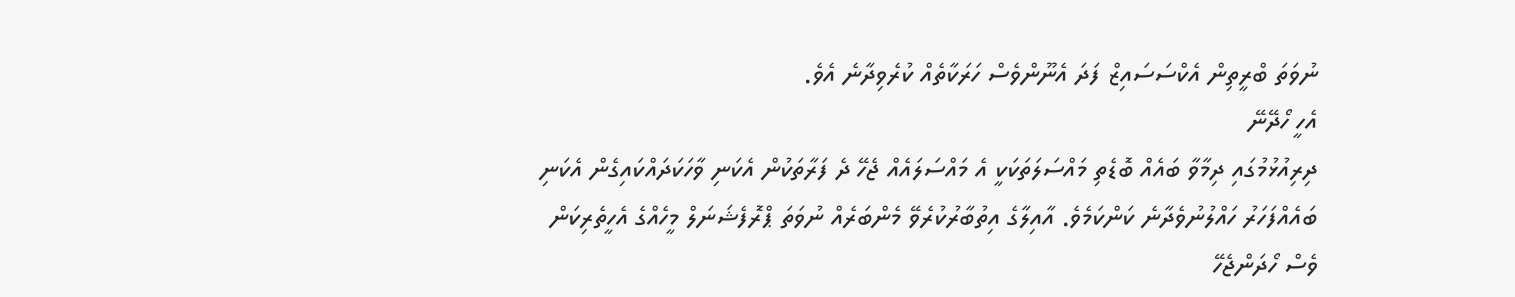ނުވަތަ ބްރީތިން އެކްސަސައިޒް ފަދަ އެނޫންވެސް ހަރަކާތެއް ކުރެވިދާނެ އެވެ.
އެހީ ހޯދޭނޭ
ދިރިއުޅުމުގައި ދިމާވާ ބައެއް ބޮޑެތި މައްސަލަތަކަކީ އެ މައްސަލައެއް ޖެހޭ ދެ ފަރާތަކުން އެކަނި ވާހަކަދައްކައިގެން އެކަނި ބައެއްފަހަރު ހައްލުނުވެދާނެ ކަންކަމެވެ. އާއިލާގެ އިތުބާރުކުރެވޭ މެންބަރެއް ނުވަތަ ޕްރޮފެޝަނަލް މީހެއްގެ އެހީތެރިކަން ވެސް ހޯދަންޖެހޭ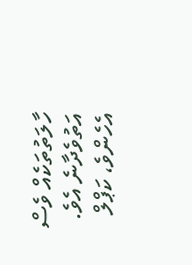ހާލަތުތަކެއް ވެސް އަތުވެދާނެ އެވެ. އެހެންވެ، ކަޕްލް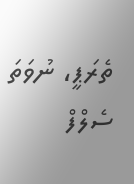ތެރަޕީ، ނުވަތަ ސެލްފް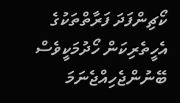ކޯޗިންފަދަ ފަރާތްތަކުގެ އެހީތެރިކަން ހޯދުމަކީވެސް ބޭނުންޖެހިއްޖެނަމަ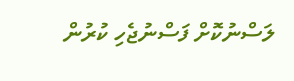ލަސްނުކޮށް ފަސްނުޖެހި ކުރުން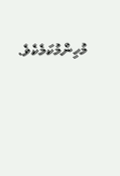މުހިންމުކަމެކެވެ.